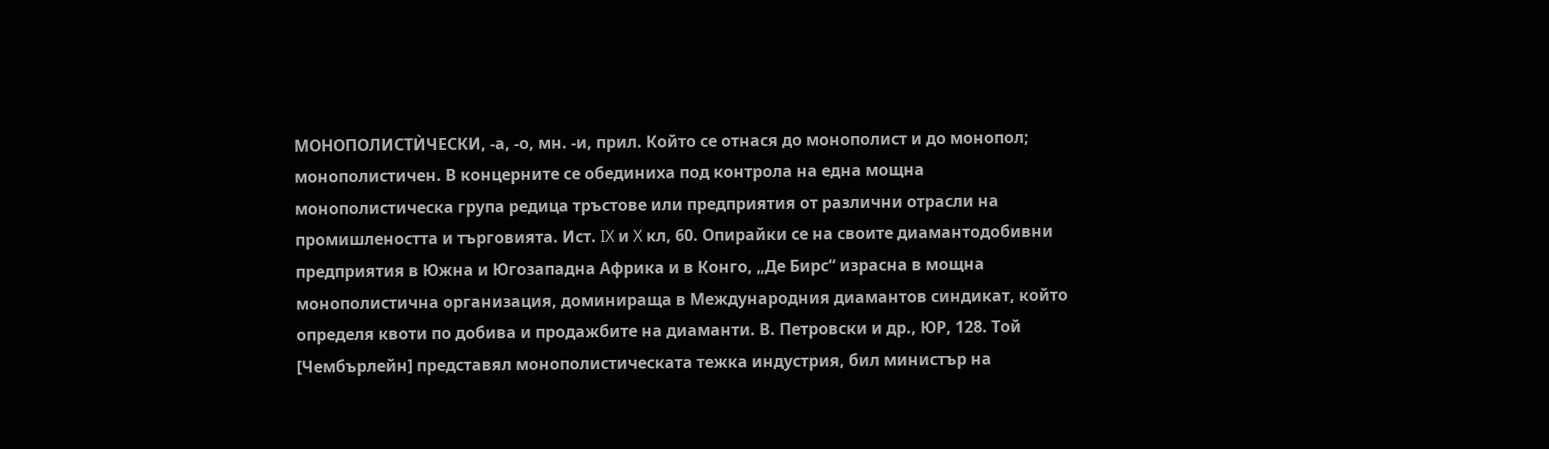МОНОПОЛИСТЍЧЕСКИ, -а, -о, мн. -и, прил. Който се отнася до монополист и до монопол; монополистичен. В концерните се обединиха под контрола на една мощна монополистическа група редица тръстове или предприятия от различни отрасли на промишлеността и търговията. Ист. IX и X кл, 60. Опирайки се на своите диамантодобивни предприятия в Южна и Югозападна Африка и в Конго, „Де Бирс“ израсна в мощна монополистична организация, доминираща в Международния диамантов синдикат, който определя квоти по добива и продажбите на диаманти. В. Петровски и др., ЮР, 128. Той [Чембърлейн] представял монополистическата тежка индустрия, бил министър на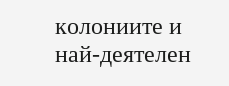колониите и най-деятелен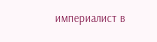империалист в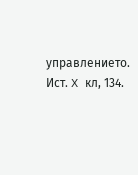управлението. Ист. X кл, 134.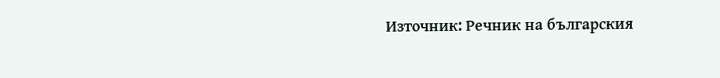Източник: Речник на българския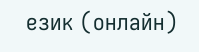език (онлайн)